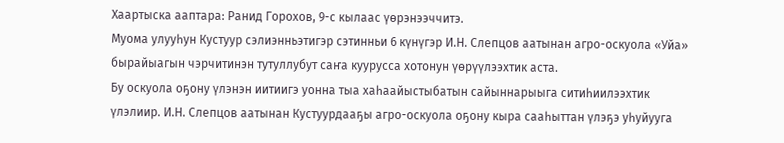Хаартыска ааптара: Ранид Горохов, 9-с кылаас үөрэнээччитэ.
Муома улууһун Кустуур сэлиэнньэтигэр сэтинньи 6 күнүгэр И.Н. Слепцов аатынан агро-оскуола «Уйа» бырайыагын чэрчитинэн тутуллубут саҥа куурусса хотонун үөрүүлээхтик аста.
Бу оскуола оҕону үлэнэн иитиигэ уонна тыа хаһаайыстыбатын сайыннарыыга ситиһиилээхтик үлэлиир. И.Н. Слепцов аатынан Кустуурдааҕы агро-оскуола оҕону кыра сааһыттан үлэҕэ уһуйууга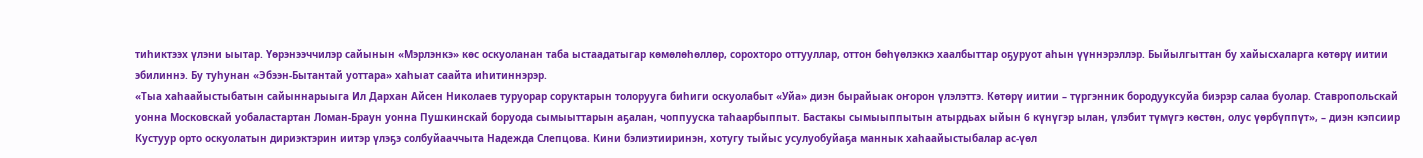тиһиктээх үлэни ыытар. Үөрэнээччилэр сайынын «Мэрлэнкэ» көс оскуоланан таба ыстаадатыгар көмөлөһөллөр, сорохторо оттууллар, оттон бөһүөлэккэ хаалбыттар оҕуруот аһын үүннэрэллэр. Быйылгыттан бу хайысхаларга көтөрү иитии эбилиннэ. Бу туһунан «Эбээн-Бытантай уоттара» хаһыат саайта иһитиннэрэр.
«Тыа хаһаайыстыбатын сайыннарыыга Ил Дархан Айсен Николаев туруорар соруктарын толорууга биһиги оскуолабыт «Уйа» диэн бырайыак оҥорон үлэлэттэ. Көтөрү иитии – түргэнник бородууксуйа биэрэр салаа буолар. Ставропольскай уонна Московскай уобаластартан Ломан-Браун уонна Пушкинскай боруода сымыыттарын аҕалан, чоппууска таһаарбыппыт. Бастакы сымыыппытын атырдьах ыйын 6 күнүгэр ылан, үлэбит түмүгэ көстөн, олус үөрбүппүт», – диэн кэпсиир Кустуур орто оскуолатын дириэктэрин иитэр үлэҕэ солбуйааччыта Надежда Слепцова. Кини бэлиэтииринэн, хотугу тыйыс усулуобуйаҕа маннык хаһаайыстыбалар ас-үөл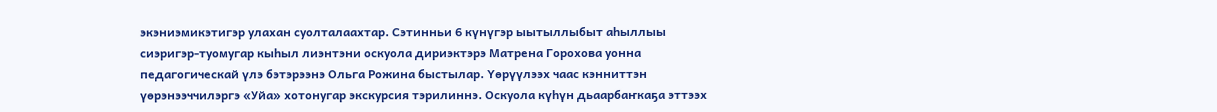экэниэмикэтигэр улахан суолталаахтар. Сэтинньи 6 күнүгэр ыытыллыбыт аһыллыы сиэригэр-туомугар кыһыл лиэнтэни оскуола дириэктэрэ Матрена Горохова уонна педагогическай үлэ бэтэрээнэ Ольга Рожина быстылар. Үөрүүлээх чаас кэнниттэн үөрэнээччилэргэ «Уйа» хотонугар экскурсия тэрилиннэ. Оскуола күһүн дьаарбаҥкаҕа эттээх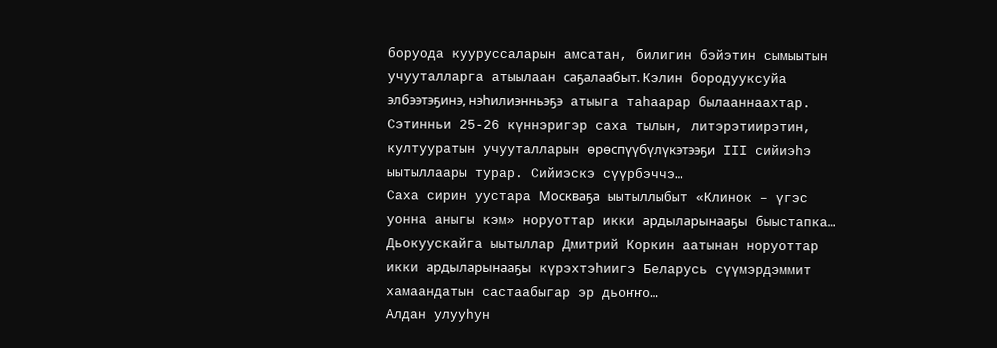боруода кууруссаларын амсатан, билигин бэйэтин сымыытын учууталларга атыылаан саҕалаабыт. Кэлин бородууксуйа элбээтэҕинэ, нэһилиэнньэҕэ атыыга таһаарар былааннаахтар.
Сэтинньи 25-26 күннэригэр саха тылын, литэрэтиирэтин, култууратын учууталларын өрөспүүбүлүкэтээҕи III сийиэһэ ыытыллаары турар. Сийиэскэ сүүрбэччэ…
Саха сирин уустара Москваҕа ыытыллыбыт «Клинок – үгэс уонна аныгы кэм» норуоттар икки ардыларынааҕы быыстапка…
Дьокуускайга ыытыллар Дмитрий Коркин аатынан норуоттар икки ардыларынааҕы күрэхтэһиигэ Беларусь сүүмэрдэммит хамаандатын састаабыгар эр дьоҥҥо…
Алдан улууһун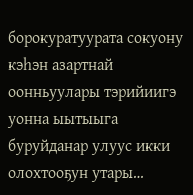борокуратуурата сокуону кэһэн азартнай оонньуулары тэрийиигэ уонна ыытыыга буруйданар улуус икки олохтооҕун утары…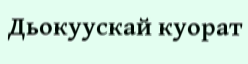Дьокуускай куорат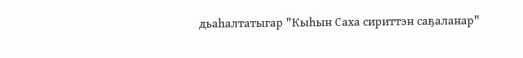дьаһалтатыгар "Кыһын Саха сириттэн саҕаланар"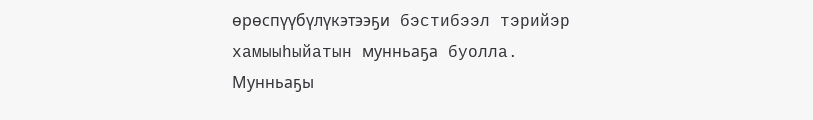өрөспүүбүлүкэтээҕи бэстибээл тэрийэр хамыыһыйатын мунньаҕа буолла. Мунньаҕы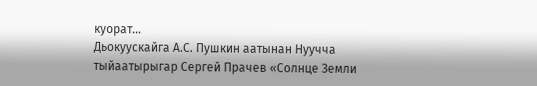куорат…
Дьокуускайга А.С. Пушкин аатынан Нуучча тыйаатырыгар Сергей Прачев «Солнце Земли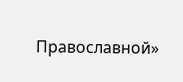Православной»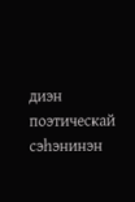диэн поэтическай сэһэнинэн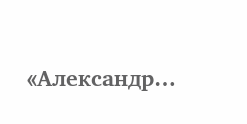«Александр…